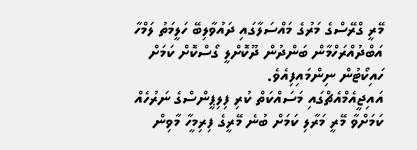މޭރީ ގްރޭސްގެ މަރުގެ މައްސަލާގައި ދައުވާލިބޭ ހަލީމަތު ލަމްހާ އަބްދުއްރަހްމާން ބަންދުން ދޫކޮށްލީ ގޯސްކޮށް ކަމަށް ހައިކޯޓުން ނިންމައިފިއެވެ.
އައިޖީއެމްއެޗްގައި މަސައްކަތް ކުރި ފިލިޕީންސްގެ ނަރުހެއް ކަމަށްވާ މޭރީ މަރާލި ކަމަށް ބުނެ މޭރީގެ ފިރިމީހާ މާވިން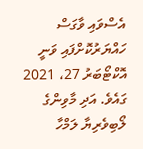އެސްވައި ވާގަސް ހައްޔަރުކޮށްފައި ވަނީ އޮކްޓޯބަރު 27، 2021 ގައެވެ. އަދި މާވިންގެ ލޯބިވެރިޔާ ލަމްހާ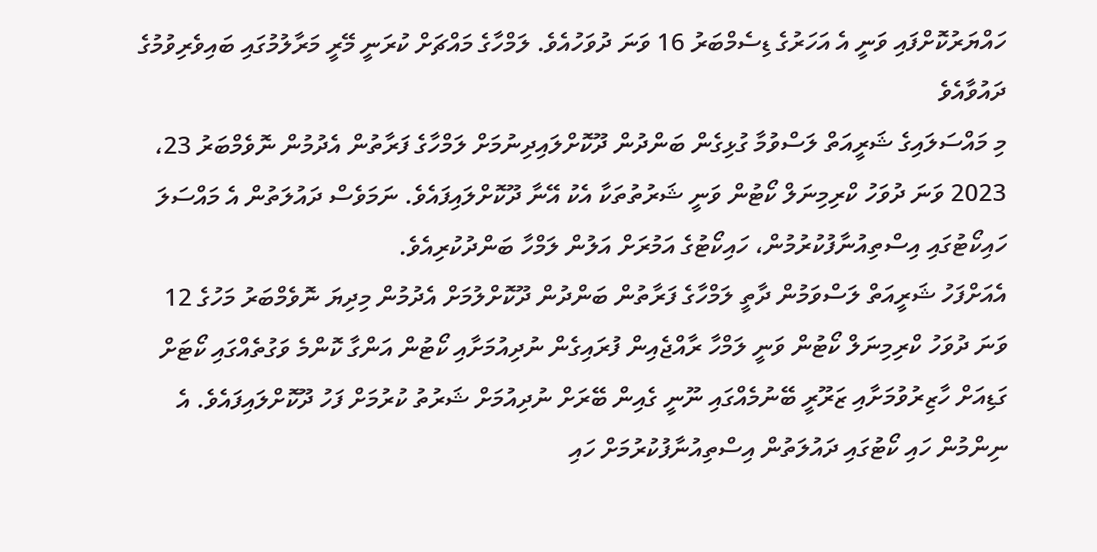ހައްޔަރުކޮށްފައި ވަނީ އެ އަހަރުގެ ޑިސެމްބަރު 16 ވަނަ ދުވަހުއެވެ. ލަމްހާގެ މައްޗަށް ކުރަނީ މޭރީ މަރާލުމުގައި ބައިވެރިވުމުގެ ދައުވާއެވެ
މި މައްސަލައިގެ ޝަރީއަތް ލަސްވުމާ ގުޅިގެން ބަންދުން ދޫކޮށްލައިދިނުމަށް ލަމްހާގެ ފަރާތުން އެދުމުން ނޮވެމްބަރު 23، 2023 ވަނަ ދުވަހު ކްރިމިނަލް ކޯޓުން ވަނީ ޝަރުތުތަކާ އެކު އޭނާ ދޫކޮށްލައިފައެވެ. ނަމަވެސް ދައުލަތުން އެ މައްސަލަ ހައިކޯޓުގައި އިސްތިއުނާފުކުރުމުން، ހައިކޯޓުގެ އަމުރަށް އަލުން ލަމްހާ ބަންދުކުރިއެވެ.
އެއަށްފަހު ޝަރީއަތް ލަސްވަމުން ދާތީ ލަމްހާގެ ފަރާތުން ބަންދުން ދޫކޮށްލުމަށް އެދުމުން މިދިޔަ ނޮވެމްބަރު މަހުގެ 12 ވަނަ ދުވަހު ކްރިމިނަލް ކޯޓުން ވަނީ ލަމްހާ ރާއްޖެއިން ފުރައިގެން ނުދިއުމަށާއި ކޯޓުން އަންގާ ކޮންމެ ވަގުތެއްގައި ކޯޓަށް ގަޑިއަށް ހާޒިރުވުމަށާއި ޒަރޫރީ ބޭނުމެއްގައި ނޫނީ ގެއިން ބޭރަށް ނުދިއުމަށް ޝަރުތު ކުރުމަށް ފަހު ދޫކޮށްލައިފައެވެ. އެ ނިންމުން ހައި ކޯޓުގައި ދައުލަތުން އިސްތިއުނާފުކުރުމަށް ހައި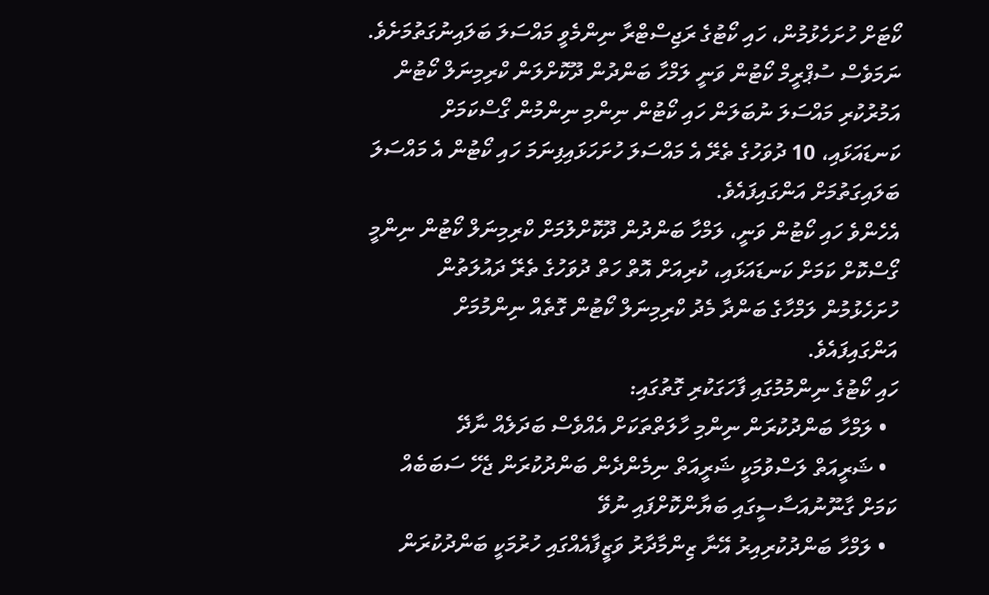ކޯޓަށް ހުށަހެޅުމުން، ހައި ކޯޓުގެ ރަޖިސްޓްރާ ނިންމެވީ މައްސަލަ ބަލައިނުގަތުމަށެވެ.
ނަމަވެސް ސުޕްރީމް ކޯޓުން ވަނީ ލަމްހާ ބަންދުން ދޫކޮށްލަން ކްރިމިނަލް ކޯޓުން އަމުރުކުރި މައްސަލަ ނުބަލަން ހައި ކޯޓުން ނިންމި ނިންމުން ގޯސްކަމަށް ކަނޑައަޅައި، 10 ދުވަހުގެ ތެރޭ އެ މައްސަލަ ހުށަހަޅައިފިނަމަ ހައި ކޯޓުން އެ މައްސަލަ ބަލައިގަތުމަށް އަންގައިފައެވެ.
އެހެންވެ ހައި ކޯޓުން ވަނީ، ލަމްހާ ބަންދުން ދޫކޮށްލުމަށް ކްރިމިނަލް ކޯޓުން ނިންމީ ގޯސްކޮށް ކަމަށް ކަނޑައަޅައި، ކުރިއަށް އޮތް ހަތް ދުވަހުގެ ތެރޭ ދައުލަތުން ހުށަހެޅުމުން ލަމްހާގެ ބަންދާ މެދު ކްރިމިނަލް ކޯޓުން ގޮތެއް ނިންމުމަށް އަންގައިފައެވެ.
ހައި ކޯޓުގެ ނިންމުމުގައި ފާހަގަކުރި ގޮތުގައި:
  • ލަމްހާ ބަންދުކުރަން ނިންމި ހާލަތްތަކަށް އެއްވެސް ބަދަލެއް ނާދޭ
  • ޝަރީއަތް ލަސްވުމަކީ ޝަރީއަތް ނިމެންދެން ބަންދުކުރަން ޖެހޭ ސަބަބެއް ކަމަށް ގާނޫނުއަސާސީގައި ބަޔާންކޮށްފައި ނުވޭ
  • ލަމްހާ ބަންދުކުރިއިރު އޭނާ ޒިންމާދާރު ވަޒީފާއެއްގައި ހުރުމަކީ ބަންދުކުރަން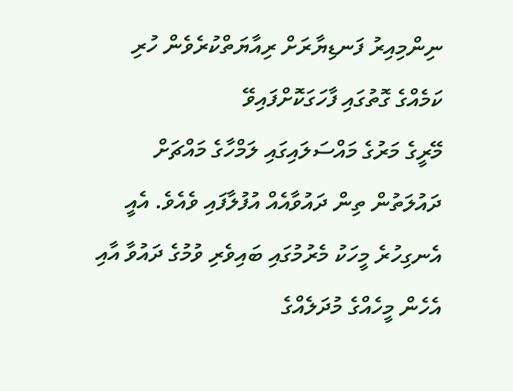ނިންމިއިރު ފަނޑިޔާރަށް ރިއާޔަތްކުރެވެން ހުރި ކަމެއްގެ ގޮތުގައި ފާހަގަކޮށްފައިވޭ
މޭރީގެ މަރުގެ މައްސަލައިގައި ލަމްހާގެ މައްޗަށް ދައުލަތުން ތިން ދައުވާއެއް އުފުލާފައި ވެއެވެ. އެއީ އެނގިހުރެ މީހަކު މެރުމުގައި ބައިވެރި ވުމުގެ ދައުވާ އާއި އެހެން މީހެއްގެ މުދަލެއްގެ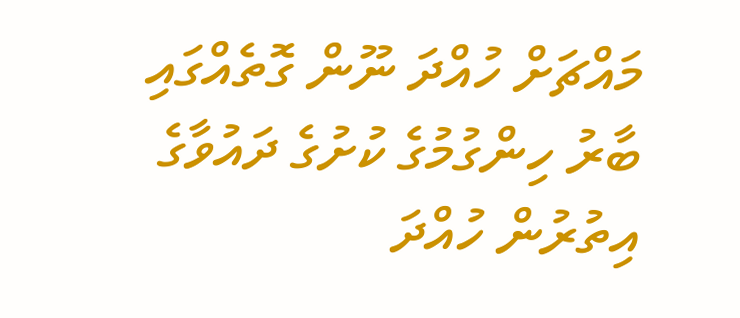މައްޗަށް ހުއްދަ ނޫން ގޮތެއްގައި ބާރު ހިންގުމުގެ ކުށުގެ ދައުވާގެ އިތުރުން ހުއްދަ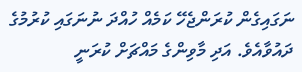ނަގައިގެން ކުރަންޖެހޭ ކަމެއް ހުއްދަ ނުނަގައި ކުރުމުގެ ދައުވާއެވެ. އަދި މާވިންގެ މައްޗަށް ކުރަނީ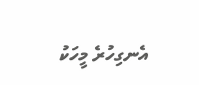އެނގިހުރެ މީހަކު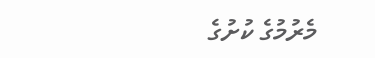މެރުމުގެ ކުށުގެ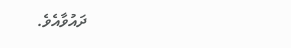ދައުވާއެވެ.